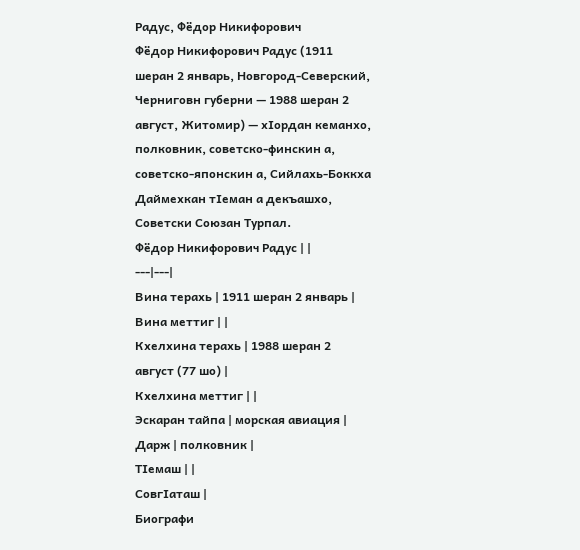Радус, Фёдор Никифорович
Фёдор Никифорович Радус (1911 шеран 2 январь, Новгород-Северский, Черниговн губерни — 1988 шеран 2 август, Житомир) — хӀордан кеманхо, полковник, советско-финскин а, советско-японскин а, Сийлахь-Боккха Даймехкан тӀеман а декъашхо, Советски Союзан Турпал.
Фёдор Никифорович Радус | |
---|---|
Вина терахь | 1911 шеран 2 январь |
Вина меттиг | |
Кхелхина терахь | 1988 шеран 2 август (77 шо) |
Кхелхина меттиг | |
Эскаран тайпа | морская авиация |
Дарж | полковник |
ТӀемаш | |
СовгӀаташ |
Биографи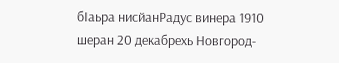бӀаьра нисйанРадус винера 1910 шеран 20 декабрехь Новгород-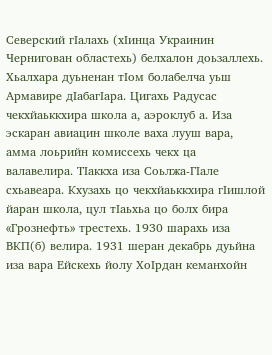Северский гӀалахь (хӀинца Украинин Чернигован областехь) белхалон доьзаллехь. Хьалхара дуьненан тӀом болабелча уьш Армавире дӀабагӀара. Цигахь Радусас чекхйаьккхира школа а, аэроклуб а. Иза эскаран авиацин школе ваха лууш вара, амма лоьрийн комиссехь чекх ца валавелира. ТӀаккха иза Соьлжа-ГӀале схьавеара. Кхузахь цо чекхйаьккхира гӀишлой йаран школа, цул тӀаьхьа цо болх бира «Грознефть» трестехь. 1930 шарахь иза ВКП(б) велира. 1931 шеран декабрь дуьйна иза вара Ейскехь йолу ХоӀрдан кеманхойн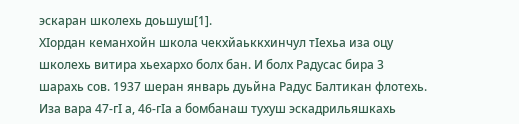эскаран школехь доьшуш[1].
ХӀордан кеманхойн школа чекхйаьккхинчул тӀехьа иза оцу школехь витира хьехархо болх бан. И болх Радусас бира 3 шарахь сов. 1937 шеран январь дуьйна Радус Балтикан флотехь. Иза вара 47-гӀ а, 46-гӀа а бомбанаш тухуш эскадрильяшкахь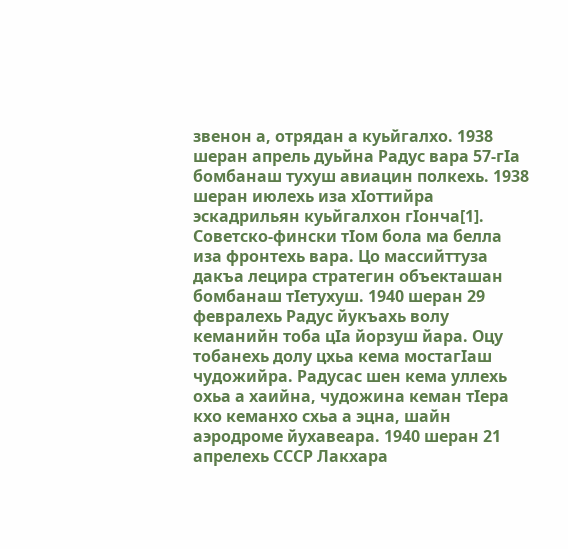звенон а, отрядан а куьйгалхо. 1938 шеран апрель дуьйна Радус вара 57-гӀа бомбанаш тухуш авиацин полкехь. 1938 шеран июлехь иза хӀоттийра эскадрильян куьйгалхон гӀонча[1].
Советско-фински тӀом бола ма белла иза фронтехь вара. Цо массийттуза дакъа лецира стратегин объекташан бомбанаш тӀетухуш. 1940 шеран 29 февралехь Радус йукъахь волу кеманийн тоба цӀа йорзуш йара. Оцу тобанехь долу цхьа кема мостагӀаш чудожийра. Радусас шен кема уллехь охьа а хаийна, чудожина кеман тӀера кхо кеманхо схьа а эцна, шайн аэродроме йухавеара. 1940 шеран 21 апрелехь СССР Лакхара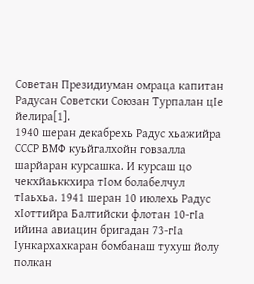Советан Президиуман омраца капитан Радусан Советски Союзан Турпалан цӀе йелира[1].
1940 шеран декабрехь Радус хьажийра СССР ВМФ куьйгалхойн говзалла шарйаран курсашка. И курсаш цо чекхйаьккхира тӀом болабелчул тӀаьхьа. 1941 шеран 10 июлехь Радус хӀоттийра Балтийски флотан 10-гӀа ийина авиацин бригадан 73-гӀа Ӏункархахкаран бомбанаш тухуш йолу полкан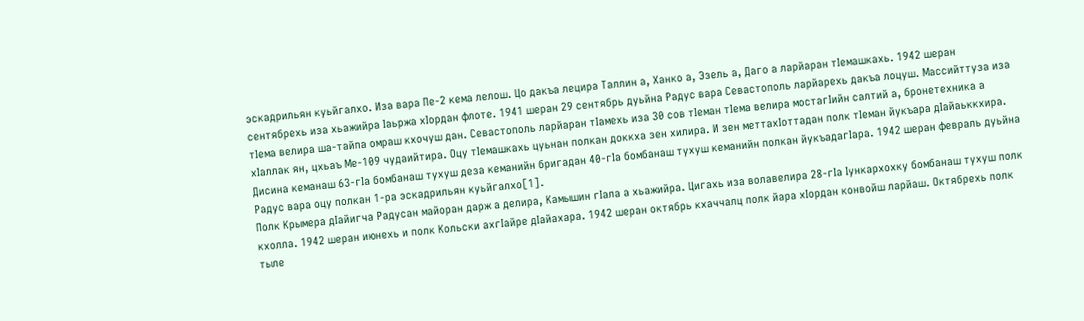эскадрильян куьйгалхо. Иза вара Пе-2 кема лелош. Цо дакъа лецира Таллин а, Ханко а, Эзель а, Даго а ларйаран тӀемашкахь. 1942 шеран сентябрехь иза хьажийра Ӏаьржа хӀордан флоте. 1941 шеран 29 сентябрь дуьйна Радус вара Севастополь ларйарехь дакъа лоцуш. Массийттуза иза тӀема велира ша-тайпа омраш кхочуш дан. Севастополь ларйаран тӀамехь иза 30 сов тӀеман тӀема велира мостагӀийн салтий а, бронетехника а хӀаллак ян, цхьаъ Ме-109 чудаийтира. Оцу тӀемашкахь цуьнан полкан доккха зен хилира. И зен меттахӀоттадан полк тӀеман йукъара дӀайаьккхира. Дисина кеманаш 63-гӀа бомбанаш тухуш деза кеманийн бригадан 40-гӀа бомбанаш тухуш кеманийн полкан йукъадагӀара. 1942 шеран февраль дуьйна Радус вара оцу полкан 1-ра эскадрильян куьйгалхо[1].
Полк Крымера дӀайигча Радусан майоран дарж а делира, Камышин гӀала а хьажийра. Цигахь иза волавелира 28-гӀа Ӏункархохку бомбанаш тухуш полк кхолла. 1942 шеран июнехь и полк Кольски ахгӀайре дӀайахара. 1942 шеран октябрь кхаччалц полк йара хӀордан конвойш ларйаш. Октябрехь полк тыле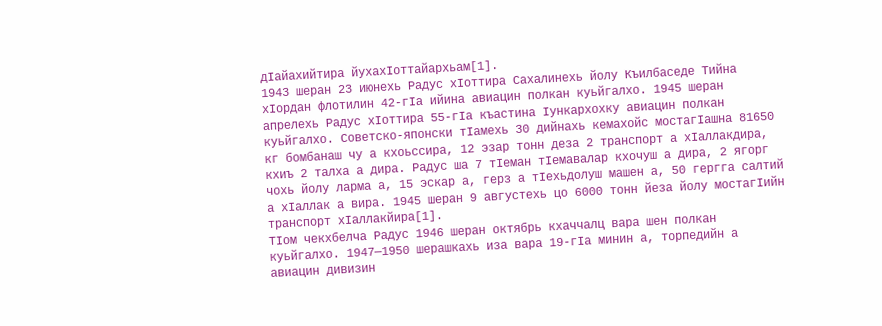дӀайахийтира йухахӀоттайархьам[1].
1943 шеран 23 июнехь Радус хӀоттира Сахалинехь йолу Къилбаседе Тийна хӀордан флотилин 42-гӀа ийина авиацин полкан куьйгалхо. 1945 шеран апрелехь Радус хӀоттира 55-гӀа къастина Ӏункархохку авиацин полкан куьйгалхо. Советско-японски тӀамехь 30 дийнахь кемахойс мостагӀашна 81650 кг бомбанаш чу а кхоьссира, 12 эзар тонн деза 2 транспорт а хӀаллакдира, кхиъ 2 талха а дира. Радус ша 7 тӀеман тӀемавалар кхочуш а дира, 2 ягорг чохь йолу ларма а, 15 эскар а, герз а тӀехьдолуш машен а, 50 гергга салтий а хӀаллак а вира. 1945 шеран 9 августехь цо 6000 тонн йеза йолу мостагӀийн транспорт хӀаллакйира[1].
ТӀом чекхбелча Радус 1946 шеран октябрь кхаччалц вара шен полкан куьйгалхо. 1947—1950 шерашкахь иза вара 19-гӀа минин а, торпедийн а авиацин дивизин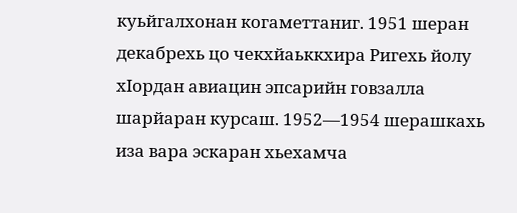куьйгалхонан когаметтаниг. 1951 шеран декабрехь цо чекхйаьккхира Ригехь йолу хӀордан авиацин эпсарийн говзалла шарйаран курсаш. 1952—1954 шерашкахь иза вара эскаран хьехамча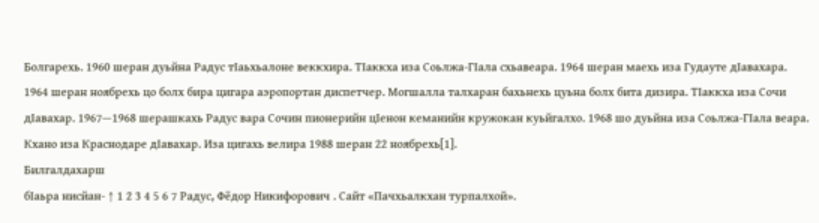Болгарехь. 1960 шеран дуьйна Радус тӀаьхьалоне веккхира. ТӀаккха иза Соьлжа-ГӀала схьавеара. 1964 шеран маехь иза Гудауте дӀавахара. 1964 шеран ноябрехь цо болх бира цигара аэропортан диспетчер. Могшалла талхаран бахьнехь цуьна болх бита дизира. ТӀаккха иза Сочи дӀавахар. 1967—1968 шерашкахь Радус вара Сочин пионерийн цӀенон кеманийн кружокан куьйгалхо. 1968 шо дуьйна иза Соьлжа-ГӀала веара. Кхано иза Краснодаре дӀавахар. Иза цигахь велира 1988 шеран 22 ноябрехь[1].
Билгалдахарш
бӀаьра нисйан- ↑ 1 2 3 4 5 6 7 Радус, Фёдор Никифорович . Cайт «Пачхьалкхан турпалхой».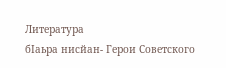Литература
бӀаьра нисйан- Герои Советского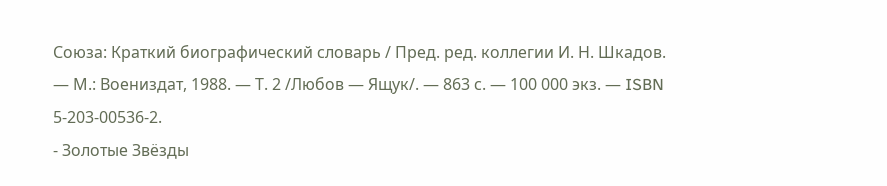Союза: Краткий биографический словарь / Пред. ред. коллегии И. Н. Шкадов. — М.: Воениздат, 1988. — Т. 2 /Любов — Ящук/. — 863 с. — 100 000 экз. — ISBN 5-203-00536-2.
- Золотые Звёзды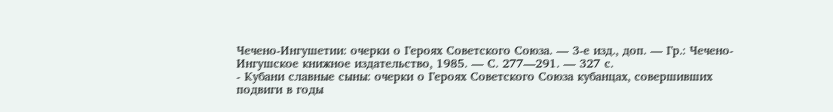Чечено-Ингушетии: очерки о Героях Советского Союза. — 3-е изд., доп. — Гр.: Чечено-Ингушское книжное издательство, 1985. — С. 277—291. — 327 с.
- Кубани славные сыны: очерки о Героях Советского Союза кубанцах, совершивших подвиги в годы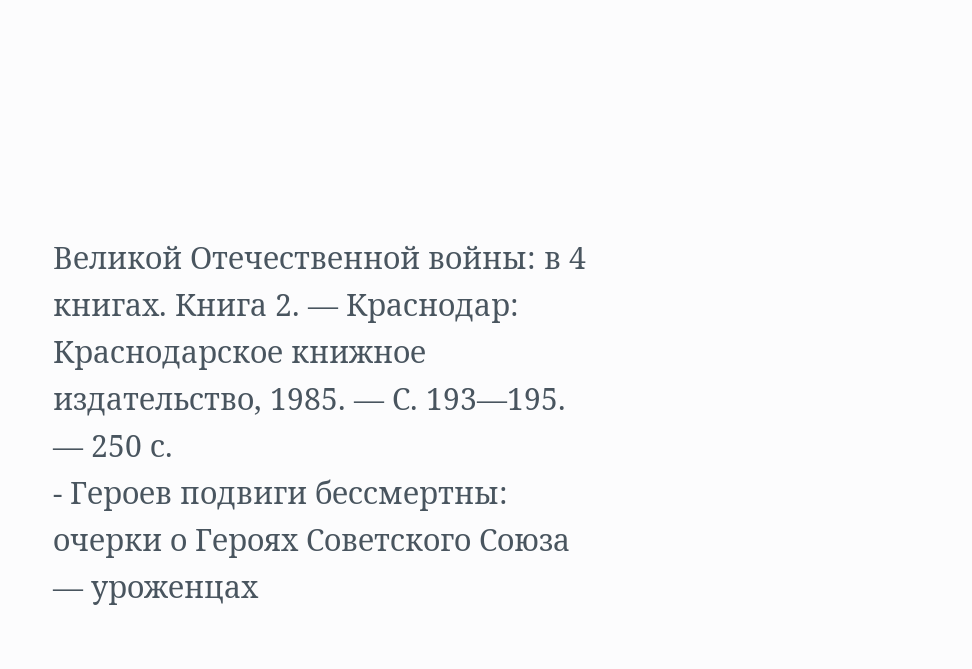Великой Отечественной войны: в 4 книгах. Книга 2. — Краснодар: Краснодарское книжное издательство, 1985. — С. 193—195. — 250 с.
- Героев подвиги бессмертны: очерки о Героях Советского Союза — уроженцах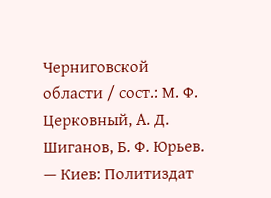Черниговской области / сост.: М. Ф. Церковный, А. Д. Шиганов, Б. Ф. Юрьев. — Киев: Политиздат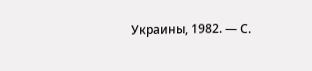Украины, 1982. — С.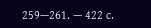259—261. — 422 с.